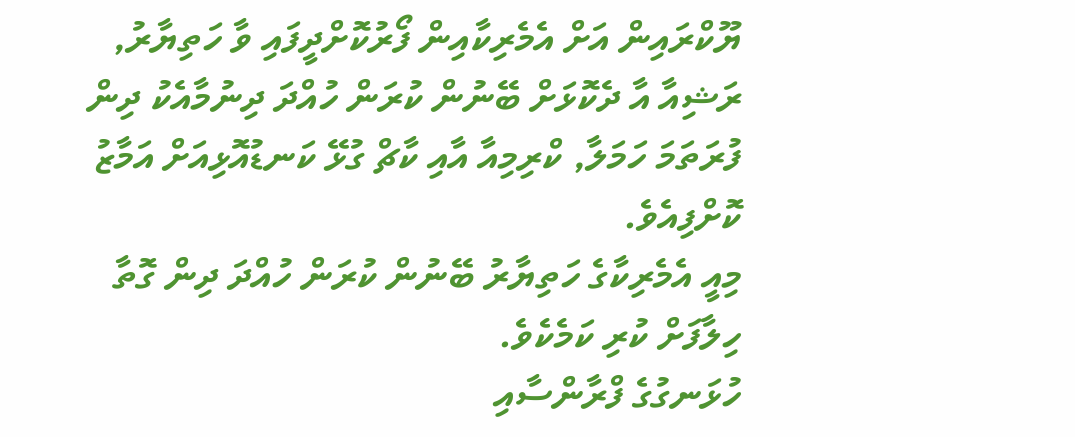ޔޫކްރައިން އަށް އެމެރިކާއިން ފޯރުކޮށްދީފައި ވާ ހަތިޔާރު, ރަޝިއާ އާ ދެކޮޅަށް ބޭނުން ކުރަން ހުއްދަ ދިނުމާއެކު ދިން ފުރަތަމަ ހަމަލާ, ކްރިމިއާ އާއި ކާޗް ގުޅޭ ކަނޑުއޮޅިއަށް އަމާޒު ކޮށްފިއެވެ.
މިއީ އެމެރިކާގެ ހަތިޔާރު ބޭނުން ކުރަން ހުއްދަ ދިން ގޮތާ ހިލާފަށް ކުރި ކަމެކެވެ.
ހުޅަނގުގެ ފްރާންސާއި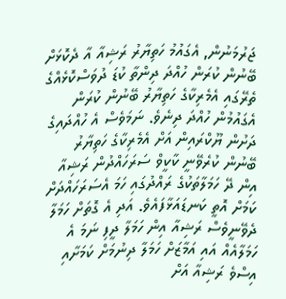ޖަރުމަނުން, އެގައުމު ހަތިޔާރު ރަޝިއާ އާ ދެކޮޅަށް ބޭނުން ކުރަން ހުއްދަ ދިންތާ ކުޑަ ދުވަސްކޮޅެއްގެ ތެރޭގައި އެމެރިކާގެ ހަތިޔާރު ބޭނުން ކުރަން އެގައުމުން ހުއްދަ ދިނެވެ. ނަމަވެސް އެ ހުއްދައިގެ ދަށުން ޔޫކްރައިން އަށް އެމެރިކާގެ ހަތިޔާރު ބޭނުން ކުރެވޭނީ ކާކީވް ސަރަހައްދުން ރަޝިއާ އިން ދޭ ހަމަލާތަކުގެ ރައްދުގައި ހަމަ އެސަރަހައްދަށް ކަމަށް އޮތީ ކަނޑައަޅާފައެވެ. އަދި އެ ގޮތަށް ހަމަލާ ދެވޭނީވެސް ރަޝިއާ އިން ހަމަލާ ދީފި ނަމަ އެ ހަމަލާއެއް އައި އަމާޒަށް ހަމަލާ ދިނުމަށް ކަމަށާއި އިސްވެ ރަޝިއާ އަށް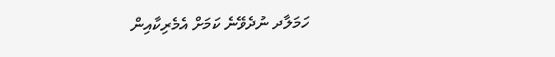ހަމަލާދ ނުދެވޭނެ ކަމަށް އެމެރިކާއިން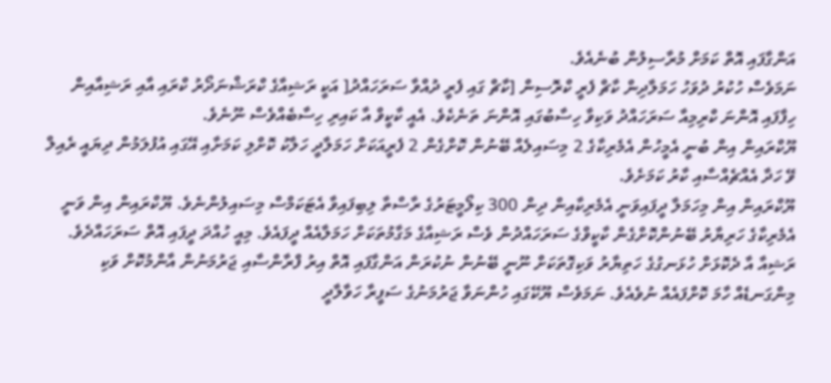އަންގާފައި އޮތް ކަމަށް މުރާސިލުން ބުނެއެވެ.
ނަމަވެސް ހުކުރު ދުވަހު ހަމަލާދިން ކާޗް ފެރީ ކްރޮސިން [ކާޗް ގައި ފެރީ ދުއްވާ ސަރަހައްދު[ އަކީ ރަޝިއާގެ ކްރަޝްނަދޯރު ކްރައި އާއި ރަޝިއާއިން ހިފާފައި އޮންނަ ކްރިމިއާ ސަރަހައްދު ވަކިވާ ހިސާބުގައި އޮންނަ ތަނެކެވެ. އެއީ ކާކީވް އާ ކައިރި ހިސާބެއްވެސް ނޫނެވެ.
ޔޫކްރައިން އިން ބުނީ އެމީހުން އެމެރިކާގެ 2 މިސައިލެއް ބޭނުން ކޮށްގެން 2 ފެރީއަކަށް ހަމަލާދީ ހަލާކު ކޮށްލި ކަމަށާއި އޭގައި އުފުލަމުން ދިޔައީ ރެއިލް ވޭ ހަދާ އެއްޗެއްސާއި ކާރު ކަމަށެވެ.
ޔޫކްރައިން އިން މިހަމަލާ ދީފައިވަނީ އެމެރިކާއިން ދިން 300 ކިލޯމީޓަރުގެ ރާސްތާ ލިބިފައިވާ އެޓަކަމްސް މިސައިލުންނެވެ. ޔޫކްރައިން އިން ވަނީ އެމެރިކާގެ ހަރިޔާރު ބޭނުންކޮށްގެން ކާކީވްގެ ސަރަހައްދުން ވެސް ރަޝިއާގެ މަގާމުތަކަށް ހަމަލާއެއް ދީފައެވެ. މިއީ ހުއްދަ ދީފައި އޮތް ސަރަހައްދެވެ.
ރަޝިއާ އާ ދެކޮޅަށް ހުޅަނގުގެ ހަތިޔާރު ވަކިގޮތަކަށް ނޫނީ ބޭނުން ނުކުރަން އަންގާފައި އޮތް އިރު ފްރާންސާއި ޖަރުމަނުން އާންމުކޮށް ވަކި މިންގަނޑެއް ހާމަ ކޮށްފައެއް ނުވެއެވެ. ނަމަވެސް ޔޫކޭގައި ހުންނަވާ ޖަރުމަނުގެ ސަފީރާ ހަވާލާދީ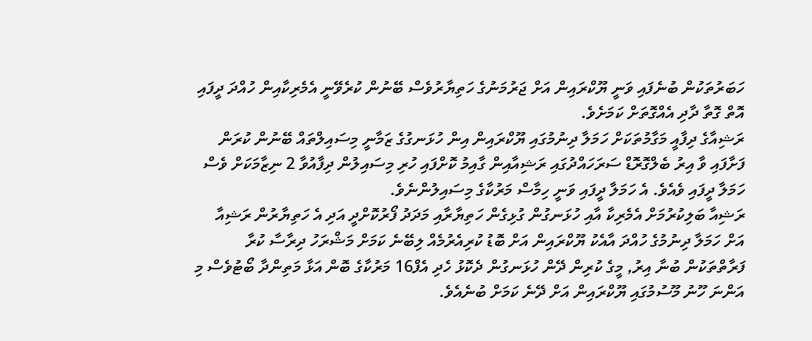ހަބަރުތަކުން ބުނެފައި ވަނީ ޔޫކްރައިން އަށް ޖަރުމަނުގެ ހަތިޔާރުވެސް ބޭނުން ކުރެވޭނީ އެމެރިކާއިން ހުއްދަ ދީފައި އޮތް ގޮތާ ދާދި އެއްގޮތަށް ކަމަށެވެ.
ރަޝިއާގެ ދިފާއީ މަގާމުތަކަށް ހަމަލާ ދިނުމުގައި ޔޫކްރައިން އިން ހުޅަނގުގެ ޒަމާނީ މިސައިލްތައް ބޭނުން ކުރަން ފަށާފައި ވާ އިރު ބެލްގޮރޮޑް ސަރަހައްދުގައި ރަޝިއާއިން ގާއިމު ކޮށްފައި ހުރި މިސައިލުން ދިފާއުވާ 2 ނިޒާމަކަށް ވެސް ހަމަލާ ދީފައި ވެއެވެ. އެ ހަމަލާ ދީފައި ވަނީ ހިމާސް މަރުކާގެ މިސައިލުންނެވެ.
ރަޝިއާ ބަލިކުރުމަށް އެމެރިކާ އާއި ހުޅަނގުން ގުޅިގެން ހަތިޔާރާއި މަދަދު ފޯރުކޮށްދީ އަދި އެ ހަތިޔާރުން ރަޝިއާ އަށް ހަމަލާ ދިނުމުގެ ހުއްދަ އާއެކު ޔޫކްރައިން އަށް ބޮޑު ކުރިއެރުމެއް ލިބޭނެ ކަމަށް މަޝްރަހު ދިރާސާ ކުރާ ފަރާތްތަކުން ބުނާ އިރު, މީގެ ކުރިން ދޭން ހުޅަނގުން ދެކޮޅު ހެދި އެފް16 މަރުކާގެ ބޮން އަޅާ މަތިންދާ ބޯޓުވެސް މި އަންނަ ހޫނު މޫސުމުގައި ޔޫކްރައިން އަށް ދޭނެ ކަމަށް ބުނެއެވެ.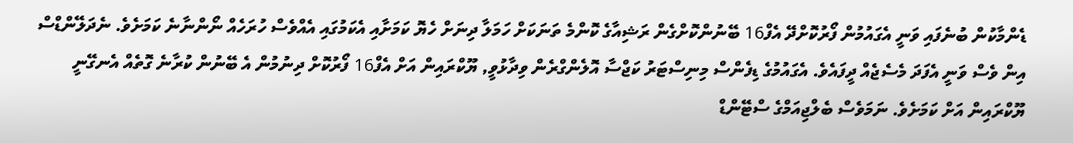ޑެންމާކުން ބުނެފައި ވަނީ އެގައުމުން ފޯރުކޮށްދޭ އެފް16 ބޭނުންކޮށްގެން ރަޝިއާގެ ކޮންމެ ތަނަކަށް ހަމަލާ ދިނަށް ހެޔޮ ކަމަށާއި އެކަމުގައި އެއްވެސް ހުރަހެއް ނޯންނާނެ ކަމަށެވެ. ނެދަލޭންޑްސް އިން ވެސް ވަނީ އެފަދަ މެސެޖެއް ދީފައެވެ. އެގައުމުގެ ޑިފެންސް މިނިސްޓަރު ކަޖްސާ އޮލެންގްރެން ވިދާޅުވީ, ޔޫކްރައިން އަށް އެފް16 ފޯރުކޮށް ދިނުމުން އެ ބޭނުން ކުރާނެ ގޮތެއް އެނގޭނީ ޔޫކްރައިން އަށް ކަމަށެވެ. ނަމަވެސް ބެލްޖިއަމްގެ ސްޓޭންޑް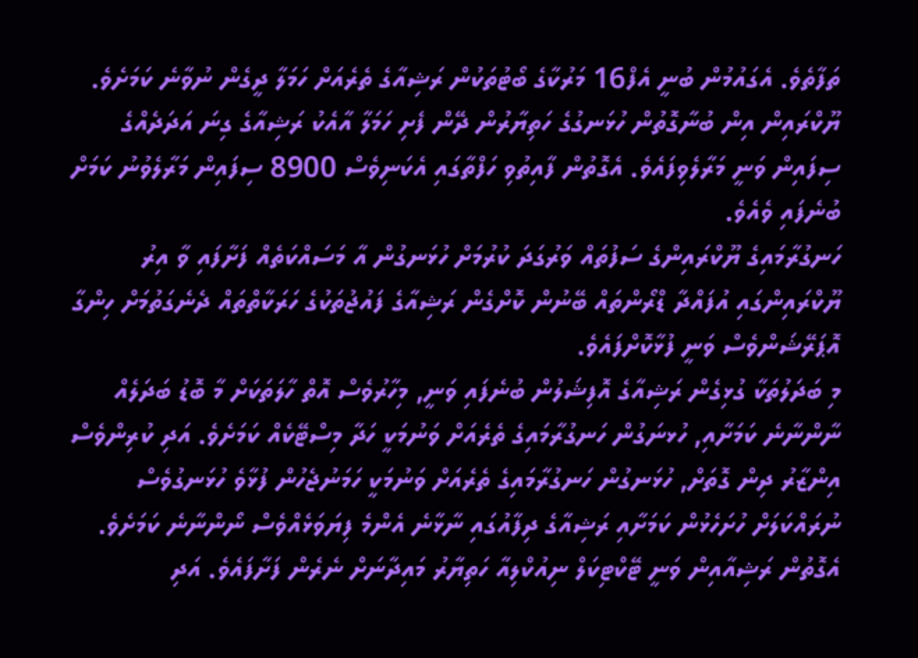ތަފާތެވެ. އެގައުމުން ބުނީ އެފް16 މަރުކާގެ ބޯޓުތަކުން ރަޝިއާގެ ތެރެއަށް ހަމަލާ ދީގެން ނުވާނެ ކަމަށެވެ.
ޔޫކްރައިން އިން ބުނާގޮތުން ހުޅަނގުގެ ހަތިޔާރުން ދޭން ފެށި ހަމަލާ އާއެކު ރަޝިއާގެ ގިނަ އަދަދެއްގެ ސިފައިން ވަނީ މަރާލެވިފައެވެ. އެގޮތުން ފާއިތުވި ހަފްތާގައި އެކަނިވެސް 8900 ސިފައިން މަރާލެވުނު ކަމަށް ބުނެފައި ވެއެވެ.
ހަނގުރާމައިގެ ޔޫކްރައިންގެ ސަފުތައް ވަރުގަދަ ކުރުމަށް ހުޅަނގުން އާ މަސައްކަތެއް ފަށާފައި ވާ އިރު ޔޫކްރައިންގައި އުފައްދާ ޑްރޯންތައް ބޭނުން ކޮށްގެން ރަޝިއާގެ ފައުޖުތަކުގެ ހަރަކާތްތައް ދެނެގަތުމަށް ހިންގާ އޮޕަރޭޝަންވެސް ވަނީ ފުޅާކޮށްފައެވެ.
މި ބަދަލުތަކާ ގުޅިގެން ރަޝިއާގެ އޮފިޝަލުން ބުނެފައި ވަނީ, މިހާރުވެސް އޮތް ހާލަތަކަށް މާ ބޮޑު ބަދަލެއް ނާންނާނެ ކަމަށާއި, ހުޅނަގުން ހަނގުރާމައިގެ ތެރެއަށް ވަނުމަކީ ހަދާ މިސްޓޭކެއް ކަމަށެވެ. އަދި ކުރިންވެސް އިންޒާރު ދިން ގޮތަށް, ހުޅަނގުން ހަނގުރާމައިގެ ތެރެއަށް ވަނުމަކީ ހަމަނުޖެހުން ފުޅާވެ ހުޅަނގުވެސް ނުރައްކަލަށް ހުށަހެޅުން ކަމަށާއި ރަޝިއާގެ ދިފާއުގައި ނާޅާނެ އެންމެ ފިޔަވަޅެއްވެސް ނޯންނާނެ ކަމަށެވެ. އެގޮތުން ރަޝިއާއިން ވަނީ ޓޭކްޓިކަލް ނިއުކްލިއާ ހަތިޔާރު މައިދާނަށް ނެރެން ފަށާފައެވެ. އަދި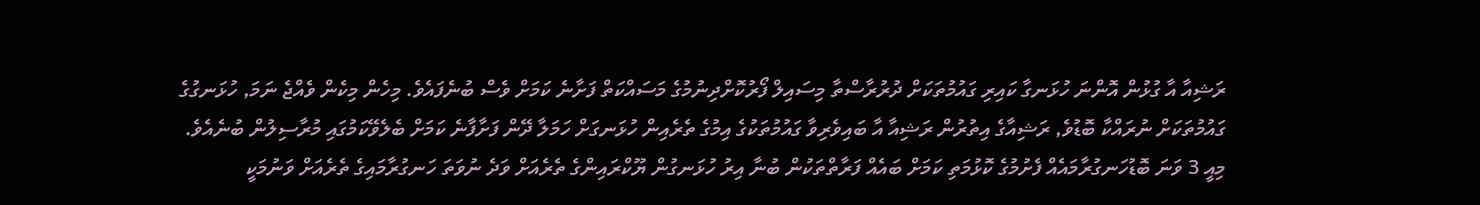ރަޝިއާ އާ ގުޅުން އޮންނަ ހުޅަނގާ ކައިރި ގައުމުތަކަށް ދުރުރާސްތާ މިސައިލް ފޯރުކޮށްދިނުމުގެ މަސައްކަތް ފަށާނެ ކަމަށް ވެސް ބުނެފައެވެ. މިހެން މިކެން ވެއްޖެ ނަމަ, ހުޅަނގުގެ ގައުމުތަކަށް ނުރައްކާ ބޮޑުވެ, ރަޝިއާގެ އިތުރުން ރަޝިއާ އާ ބައިވެރިވާ ގައުމުތަކުގެ އިމުގެ ތެރެއިން ހުޅަނގަށް ހަމަލާ ދޭން ފަށާފާނެ ކަމަށް ބެލެވޭކަމުގައި މުރާސިލުން ބުނެއެވެ.
މިއީ 3 ވަނަ ބޮޑުހަނގުރާމައެއް ފެށުމުގެ ކޮޅުމަތި ކަމަށް ބައެއް ފަރާތްތަކުން ބުނާ އިރު ހުޅަނގުން ޔޫކްރައިންގެ ތެރެއަށް ވަދެ ނުވަތަ ހަނގުރާމައިގެ ތެރެއަށް ވަނުމަކީ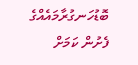ބޮޑުހަނގުރާމައެއްގެ ފެށުން ކަމަށް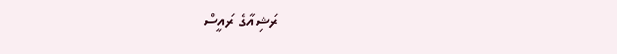ރަޝިއާގެ ރައީސް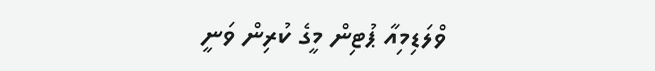ވްލަޑިމިއާ ޕުޓިން މީގެ ކުރިން ވަނީ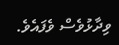ވިދާޅުވެސް ވެފައެވެ.